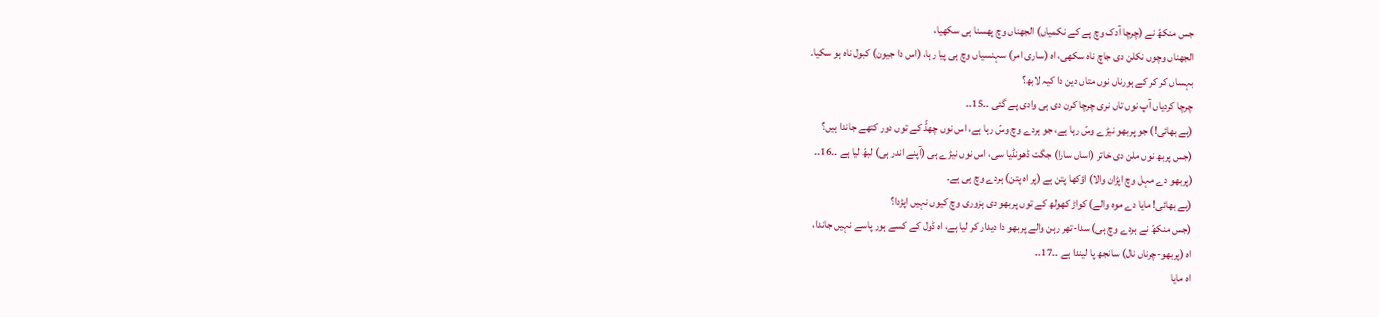جس منکھّ نے (چرچا آدک وچ پے کے نکمیاں) الجھناں وچ پھسنا ہی سکھیا،
الجھناں وچوں نکلن دی جاچ ناہ سکھی، اہ (ساری امر) سہنسیاں وچ ہی پیا رہا، (اس دا جیون) کبول ناہ ہو سکیا۔
بہساں کر کر کے ہورناں نوں متاں دین دا کیہ لابھ؟
چرچا کردیاں آپ نوں تاں نری چرچا کرن دی ہی وادی پے گئی ۔۔15۔۔
(ہے بھائی!) جو پربھو نیڑے وسّ رہا ہے، جو ہردے وچ وسّ رہا ہے، اس نوں چھڈّ کے توں دور کتھے جاندا ہیں؟
(جس پربھ نوں ملن دی خاتر (اساں سارا) جگت ڈھونڈیا سی، اس نوں نیڑے ہی (آپنے اندر ہی) لبھّ لیا ہے ۔۔16۔۔
(پربھو دے مہل وچ اپڑان والا) اؤکھا پتن ہے (پر اہ پتن) ہردے وچ ہی ہے۔
(ہے بھائی! مایا دے موہ والے) کواڑ کھولھ کے توں پربھو دی ہزوری وچ کیوں نہیں اپڑدا؟
(جس منکھّ نے ہردے وچ ہی) سدا-تھر رہن والے پربھو دا دیدار کر لیا ہے، اہ ڈول کے کسے ہور پاسے نہیں جاندا،
اہ (پربھو-چرناں نال) سانجھ پا لیندا ہے ۔۔17۔۔
اہ مایا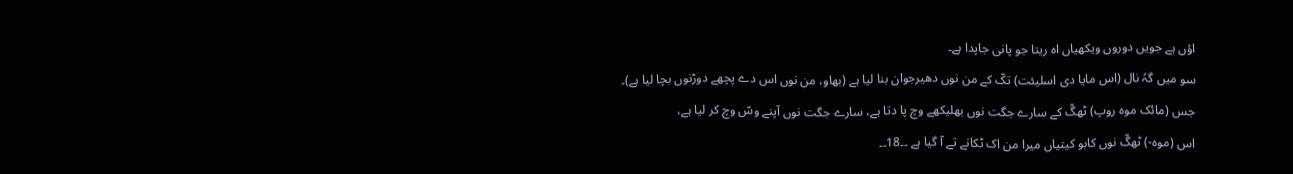اؤں ہے جویں دوروں ویکھیاں اہ ریتا جو پانی جاپدا ہے۔
سو میں گہُ نال (اس مایا دی اسلیئت) تکّ کے من نوں دھیرجوان بنا لیا ہے (بھاو، من نوں اس دے پچھے دوڑنوں بچا لیا ہے)۔
جس (مائک موہ روپ) ٹھگّ کے سارے جگت نوں بھلیکھے وچ پا دتا ہے، سارے جگت نوں آپنے وسّ وچ کر لیا ہے،
اس (موہ-) ٹھگّ نوں کابو کیتیاں میرا من اک ٹکانے تے آ گیا ہے ۔۔18۔۔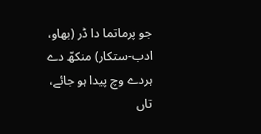جو پرماتما دا ڈر (بھاو، ادب-ستکار) منکھّ دے ہردے وچ پیدا ہو جائے،
تاں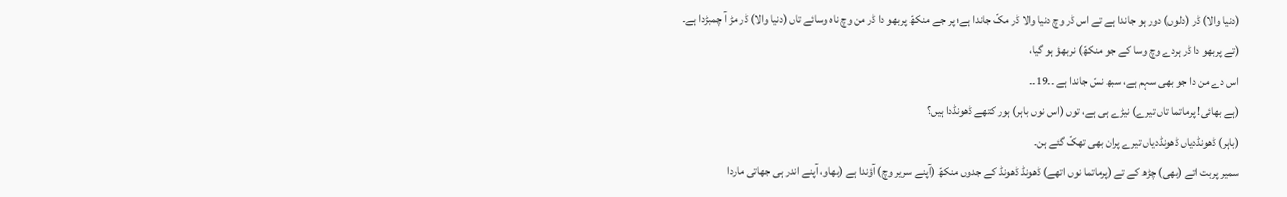(دنیا والا) ڈر (دلوں) دور ہو جاندا ہے تے اس ڈر وچ دنیا والا ڈر مکّ جاندا ہے؛ پر جے منکھّ پربھو دا ڈر من وچ ناہ وسائے تاں (دنیا والا) ڈر مڑ آ چمبڑدا ہے۔
(تے پربھو دا ڈر ہردے وچ وسا کے جو منکھّ) نربھؤ ہو گیا،
اس دے من دا جو بھی سہم ہے، سبھ نسّ جاندا ہے ۔۔19۔۔
(ہے بھائی! پرماتما تاں تیرے) نیڑے ہی ہے، توں (اس نوں باہر) ہور کتھے ڈھونڈدا ہیں؟
(باہر) ڈھونڈدیاں ڈھونڈدیاں تیرے پران بھی تھکّ گئے ہن۔
سمیر پربت اتے (بھی) چڑھ کے تے (پرماتما نوں اتھے) ڈھونڈ ڈھونڈ کے جدوں منکھّ (آپنے سریر وچ) آؤندا ہے (بھاو، آپنے اندر ہی جھاتی ماردا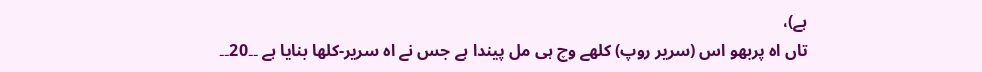ہے)،
تاں اہ پربھو اس (سریر روپ) کلھے وچ ہی مل پیندا ہے جس نے اہ سریر-کلھا بنایا ہے ۔۔20۔۔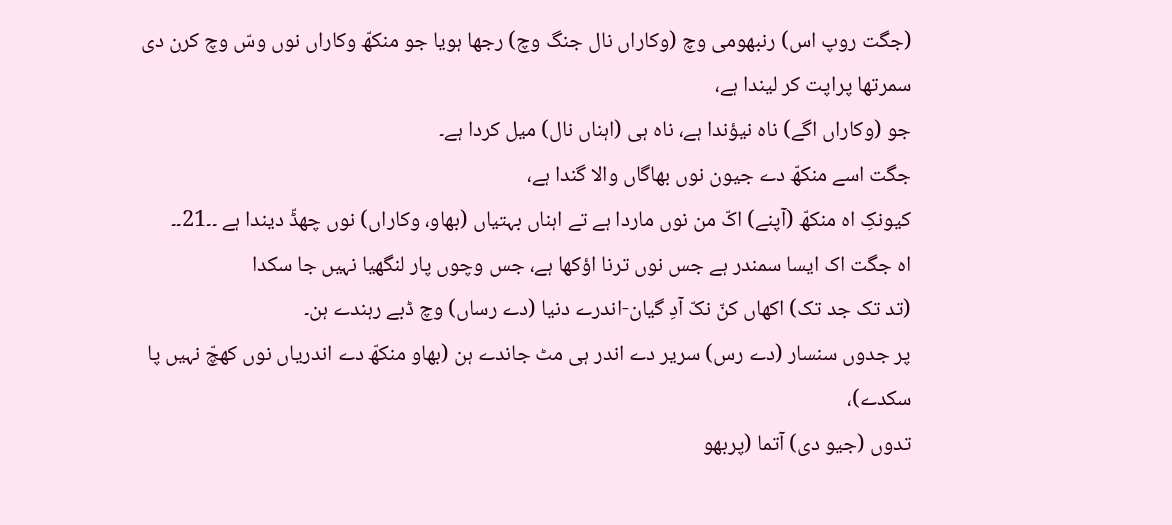(جگت روپ اس) رنبھومی وچ (وکاراں نال جنگ وچ) رجھا ہویا جو منکھّ وکاراں نوں وسّ وچ کرن دی سمرتھا پراپت کر لیندا ہے،
جو (وکاراں اگے) ناہ نیؤندا ہے، ناہ ہی (اہناں نال) میل کردا ہے۔
جگت اسے منکھّ دے جیون نوں بھاگاں والا گندا ہے،
کیونکِ اہ منکھّ (آپنے) اکّ من نوں ماردا ہے تے اہناں بہتیاں (بھاو، وکاراں) نوں چھڈّ دیندا ہے ۔۔21۔۔
اہ جگت اک ایسا سمندر ہے جس نوں ترنا اؤکھا ہے، جس وچوں پار لنگھیا نہیں جا سکدا
(تد تک جد تک) اکھاں کنّ نکّ آدِ گیان-اندرے دنیا (دے رساں) وچ ڈبے رہندے ہن۔
پر جدوں سنسار (دے رس) سریر دے اندر ہی مٹ جاندے ہن (بھاو منکھّ دے اندریاں نوں کھچّ نہیں پا سکدے)،
تدوں (جیو دی) آتما (پربھو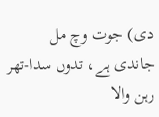دی) جوت وچ مل جاندی ہے، تدوں سدا-تھر رہن والا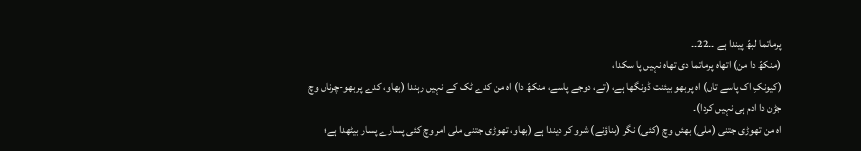پرماتما لبھّ پیندا ہے ۔۔22۔۔
(منکھّ دا من) اتھاہ پرماتما دی تھاہ نہیں پا سکدا،
(کیونکِ اک پاسے تاں) اہ پربھو بیئنت ڈونگھا ہے، (تے، دوجے پاسے، منکھّ دا) اہ من کدے ٹک کے نہیں رہندا (بھاو، کدے پربھو-چرناں وچ جڑن دا ادم ہی نہیں کردا)۔
اہ من تھوڑی جتنی (ملی) بھئں وچ (کئی) نگر (بناؤنے) شرو کر دیندا ہے (بھاو، تھوڑی جتنی ملی امر وچ کئی پسارے پسار بیٹھدا ہے؛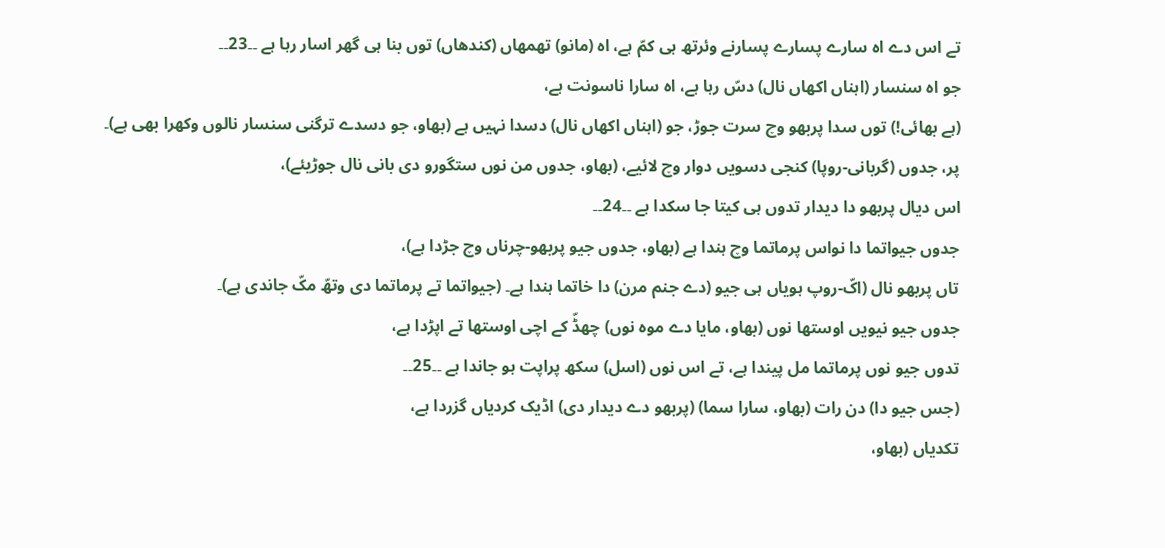تے اس دے اہ سارے پسارے پسارنے وئرتھ ہی کمّ ہے، اہ (مانو) تھمھاں (کندھاں) توں بنا ہی گھر اسار رہا ہے ۔۔23۔۔
جو اہ سنسار (اہناں اکھاں نال) دسّ رہا ہے، اہ سارا ناسونت ہے،
(ہے بھائی!) توں سدا پربھو وچ سرت جوڑ، جو (اہناں اکھاں نال) دسدا نہیں ہے (بھاو، جو دسدے ترگنی سنسار نالوں وکھرا بھی ہے)۔
پر، جدوں (گربانی-روپا) کنجی دسویں دوار وچ لائیے، (بھاو، جدوں من نوں ستگورو دی بانی نال جوڑیئے)،
اس دیال پربھو دا دیدار تدوں ہی کیتا جا سکدا ہے ۔۔24۔۔
جدوں جیواتما دا نواس پرماتما وچ ہندا ہے (بھاو، جدوں جیو پربھو-چرناں وچ جڑدا ہے)،
تاں پربھو نال (اکّ-روپ ہویاں ہی جیو (دے جنم مرن) دا خاتما ہندا ہے۔ (جیواتما تے پرماتما دی وتھّ مکّ جاندی ہے)۔
جدوں جیو نیویں اوستھا نوں (بھاو، مایا دے موہ نوں) چھڈّ کے اچی اوستھا تے اپڑدا ہے،
تدوں جیو نوں پرماتما مل پیندا ہے، تے اس نوں (اسل) سکھ پراپت ہو جاندا ہے ۔۔25۔۔
(جس جیو دا) دن رات (بھاو، سارا سما) (پربھو دے دیدار دی) اڈیک کردیاں گزردا ہے،
تکدیاں (بھاو،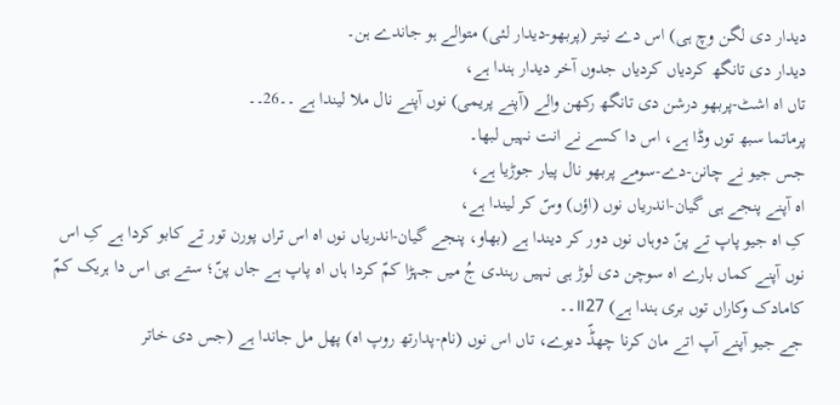دیدار دی لگن وچ ہی) اس دے نیتر (پربھو-دیدار لئی) متوالے ہو جاندے ہن۔
دیدار دی تانگھ کردیاں کردیاں جدوں آخر دیدار ہندا ہے،
تاں اہ اشٹ-پربھو درشن دی تانگھ رکھن والے (آپنے پریمی) نوں آپنے نال ملا لیندا ہے ۔۔26۔۔
پرماتما سبھ توں وڈا ہے، اس دا کسے نے انت نہیں لبھا۔
جس جیو نے چانن-دے-سومے پربھو نال پیار جوڑیا ہے،
اہ آپنے پنجے ہی گیان-اندریاں نوں (اؤں) وسّ کر لیندا ہے،
کِ اہ جیو پاپ تے پنّ دوہاں نوں دور کر دیندا ہے (بھاو، پنجے گیان-اندریاں نوں اہ اس تراں پورن تور تے کابو کردا ہے کِ اس نوں آپنے کماں بارے اہ سوچن دی لوڑ ہی نہیں رہندی جُ میں جہڑا کمّ کردا ہاں اہ پاپ ہے جاں پنّ؛ ستے ہی اس دا ہریک کمّ کامادک وکاراں توں بری ہندا ہے) ॥27۔۔
جے جیو آپنے آپ اتے مان کرنا چھڈّ دیوے، تاں اس نوں (نام-پدارتھ روپ اہ) پھل مل جاندا ہے (جس دی خاتر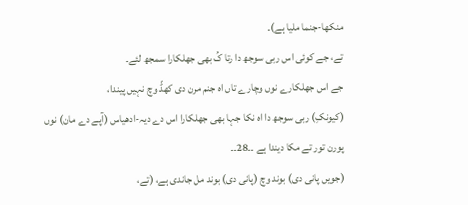منکھا-جنما ملیا ہے)۔
تے، جے کوئی اس ربی سوجھ دا رتا کُ بھی جھلکارا سمجھ لئے۔
جے اس جھلکارے نوں وچارے تاں اہ جنم مرن دی کھڈّ وچ نہیں پیندا،
(کیونکِ) ربی سوجھ دا اہ نکا جہا بھی جھلکارا اس دے دیہ-ادھیاس (آپے دے مان) نوں پورن تور تے مکا دیندا ہے ۔۔28۔۔
(جویں پانی دی) بوند وچ (پانی دی) بوند مل جاندی ہے، (تے،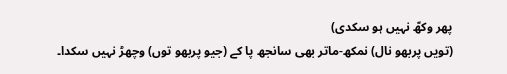پھر وکھّ نہیں ہو سکدی)
(تویں پربھو نال) نمکھ-ماتر بھی سانجھ پا کے (جیو پربھو توں) وچھڑ نہیں سکدا۔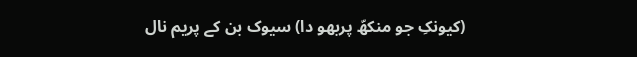(کیونکِ جو منکھّ پربھو دا) سیوک بن کے پریم نال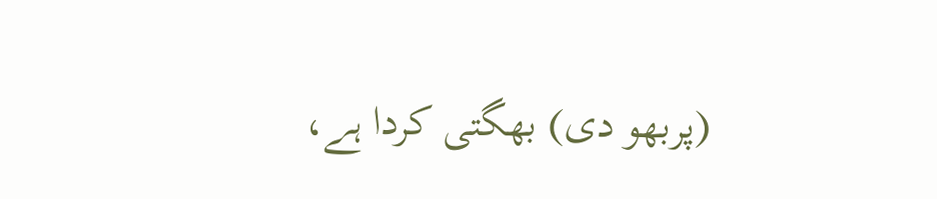(پربھو دی) بھگتی کردا ہے،